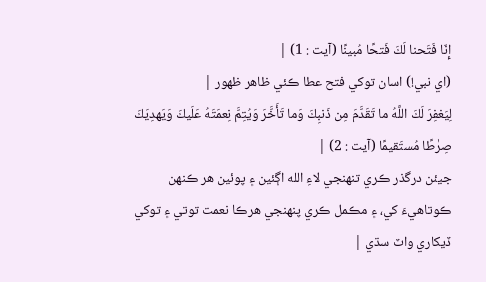إِنّا فَتَحنا لَكَ فَتحًا مُبينًا (آيت : 1) |
(اي نبي!) اسان توکي فتح عطا ڪئي ظاهر ظهور |
لِيَغفِرَ لَكَ اللَّهُ ما تَقَدَّمَ مِن ذَنبِكَ وَما تَأَخَّرَ وَيُتِمَّ نِعمَتَهُ عَلَيكَ وَيَهدِيَكَ صِرٰطًا مُستَقيمًا (آيت : 2) |
جيئن درگذر ڪري تنهنجي لاءِ الله اڳئين ۽ پوئين هر ڪنهن ڪوتاهيءَ کي، ۽ مڪمل ڪري پنهنجي هرڪا نعمت توتي ۽ توکي ڏيکاري واٽ سڌي |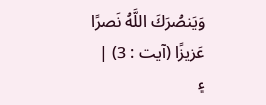وَيَنصُرَكَ اللَّهُ نَصرًا عَزيزًا (آيت : 3) |
۽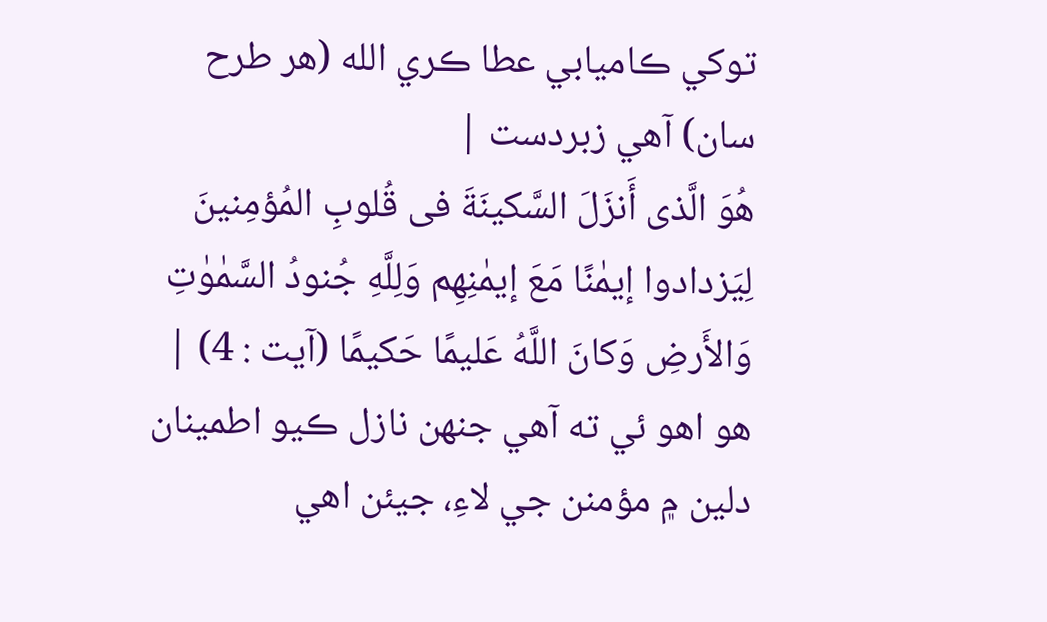توکي ڪاميابي عطا ڪري الله (هر طرح سان) آهي زبردست |
هُوَ الَّذى أَنزَلَ السَّكينَةَ فى قُلوبِ المُؤمِنينَ لِيَزدادوا إيمٰنًا مَعَ إيمٰنِهِم وَلِلَّهِ جُنودُ السَّمٰوٰتِ وَالأَرضِ وَكانَ اللَّهُ عَليمًا حَكيمًا (آيت : 4) |
هو اهو ئي ته آهي جنهن نازل ڪيو اطمينان دلين ۾ مؤمنن جي لاءِ، جيئن اهي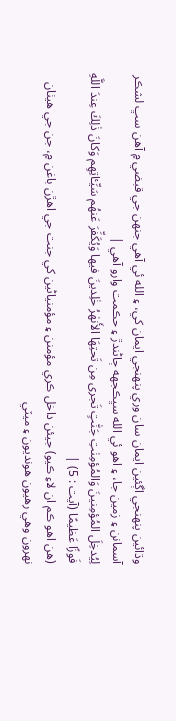وڌائين پنهنجي اڳئين ايمان سان وري پنهنجي ايمان کي، ۽ الله ئي آهي جنهن جي قبضي ۾ آهن سڀ لشڪر آسمانن ۽ زمين جا، ۽ اهو ئي الله سڀڪجهه ڄاڻندڙ ۽ حڪمت وارو آهي |
لِيُدخِلَ المُؤمِنينَ وَالمُؤمِنٰتِ جَنّٰتٍ تَجرى مِن تَحتِهَا الأَنهٰرُ خٰلِدينَ فيها وَيُكَفِّرَ عَنهُم سَيِّـٔاتِهِم وَكانَ ذٰلِكَ عِندَ اللَّهِ فَوزًا عَظيمًا (آيت : 5) |
(هن اهو ڪم ان لاءِ ڪيو) جيئن داخل ڪري مؤمنن ۽ مؤمنياڻين کي جنت جي اهڙن باغن ۾، جن جي هيٺان نهرون وهي رهيون هونديون ۽ ميٽي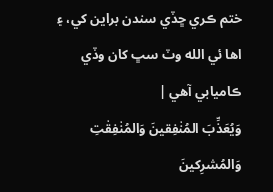ختم ڪري ڇڏي سندن براين کي، ۽ اها ئي الله وٽ سڀ کان وڏي ڪاميابي آهي |
وَيُعَذِّبَ المُنٰفِقينَ وَالمُنٰفِقٰتِ وَالمُشرِكينَ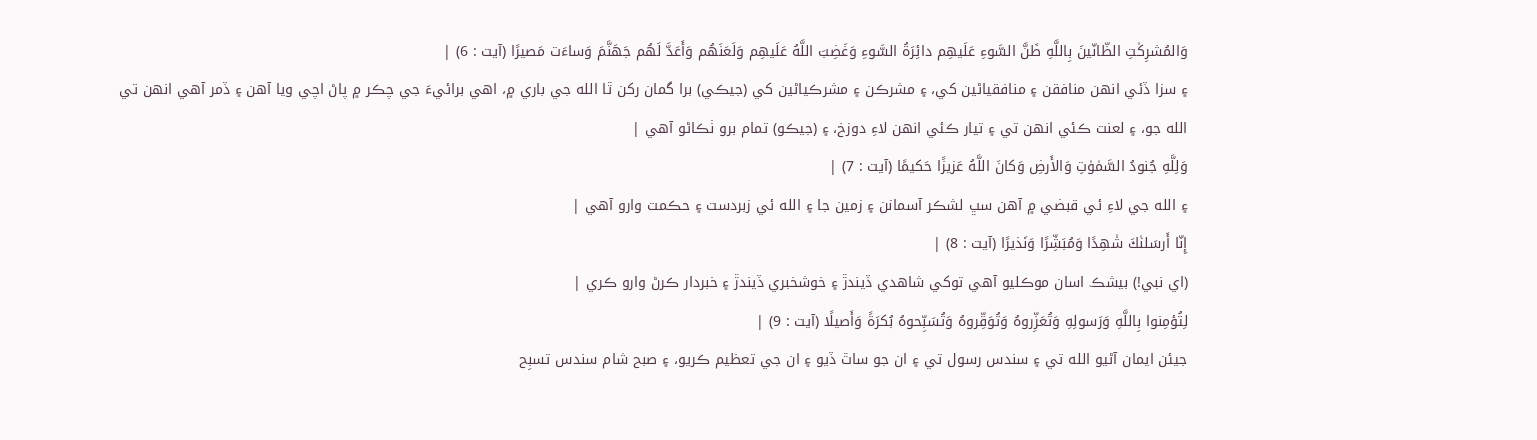وَالمُشرِكٰتِ الظّانّينَ بِاللَّهِ ظَنَّ السَّوءِ عَلَيهِم دائِرَةُ السَّوءِ وَغَضِبَ اللَّهُ عَلَيهِم وَلَعَنَهُم وَأَعَدَّ لَهُم جَهَنَّمَ وَساءَت مَصيرًا (آيت : 6) |
۽ سزا ڏئي انهن منافقن ۽ منافقياڻين کي، ۽ مشرڪن ۽ مشرڪياڻين کي (جيڪي) برا گمان رکن ٿا الله جي باري ۾، اهي برائيءَ جي چڪر ۾ پاڻ اچي ويا آهن ۽ ڏمر آهي انهن تي الله جو، ۽ لعنت ڪئي انهن تي ۽ تيار ڪئي انهن لاءِ دوزخ، ۽ (جيڪو) تمام برو ٺڪاڻو آهي |
وَلِلَّهِ جُنودُ السَّمٰوٰتِ وَالأَرضِ وَكانَ اللَّهُ عَزيزًا حَكيمًا (آيت : 7) |
۽ الله جي لاءِ ئي قبضي ۾ آهن سڀ لشڪر آسمانن ۽ زمين جا ۽ الله ئي زبردست ۽ حڪمت وارو آهي |
إِنّا أَرسَلنٰكَ شٰهِدًا وَمُبَشِّرًا وَنَذيرًا (آيت : 8) |
(اي نبي!) بيشڪ اسان موڪليو آهي توکي شاهدي ڏيندڙ ۽ خوشخبري ڏيندڙ ۽ خبردار ڪرڻ وارو ڪري |
لِتُؤمِنوا بِاللَّهِ وَرَسولِهِ وَتُعَزِّروهُ وَتُوَقِّروهُ وَتُسَبِّحوهُ بُكرَةً وَأَصيلًا (آيت : 9) |
جيئن ايمان آڻيو الله تي ۽ سندس رسول تي ۽ ان جو ساٿ ڏيو ۽ ان جي تعظيم ڪريو، ۽ صبح شام سندس تسبِح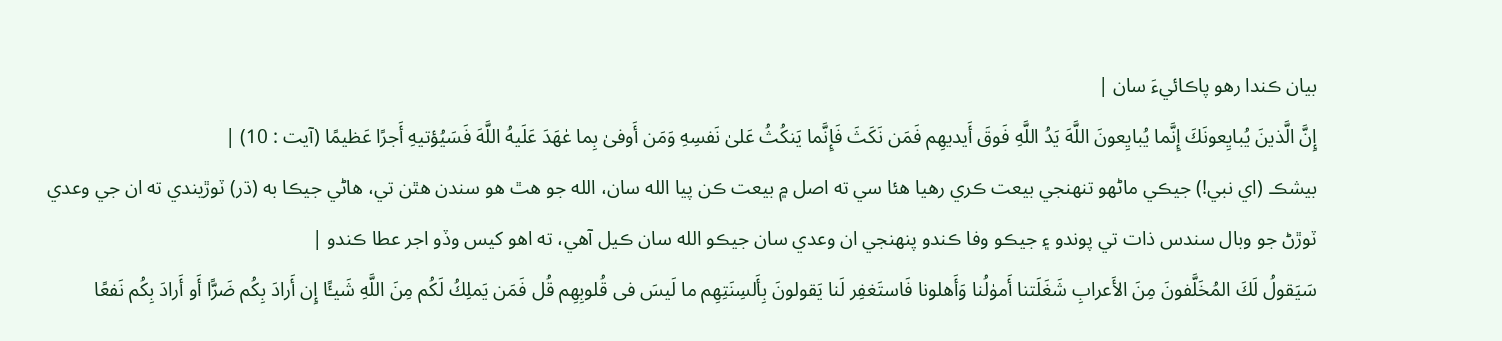بيان ڪندا رهو پاڪائيءَ سان |
إِنَّ الَّذينَ يُبايِعونَكَ إِنَّما يُبايِعونَ اللَّهَ يَدُ اللَّهِ فَوقَ أَيديهِم فَمَن نَكَثَ فَإِنَّما يَنكُثُ عَلىٰ نَفسِهِ وَمَن أَوفىٰ بِما عٰهَدَ عَلَيهُ اللَّهَ فَسَيُؤتيهِ أَجرًا عَظيمًا (آيت : 10) |
بيشڪ (اي نبي!) جيڪي ماڻهو تنهنجي بيعت ڪري رهيا هئا سي ته اصل ۾ بيعت ڪن پيا الله سان، الله جو هٿ هو سندن هٿن تي، هاڻي جيڪا به (ڌر) ٽوڙيندي ته ان جي وعدي ٽوڙڻ جو وبال سندس ذات تي پوندو ۽ جيڪو وفا ڪندو پنهنجي ان وعدي سان جيڪو الله سان ڪيل آهي، ته اهو کيس وڏو اجر عطا ڪندو |
سَيَقولُ لَكَ المُخَلَّفونَ مِنَ الأَعرابِ شَغَلَتنا أَموٰلُنا وَأَهلونا فَاستَغفِر لَنا يَقولونَ بِأَلسِنَتِهِم ما لَيسَ فى قُلوبِهِم قُل فَمَن يَملِكُ لَكُم مِنَ اللَّهِ شَيـًٔا إِن أَرادَ بِكُم ضَرًّا أَو أَرادَ بِكُم نَفعًا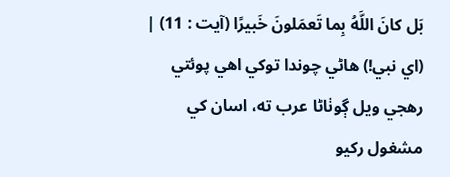بَل كانَ اللَّهُ بِما تَعمَلونَ خَبيرًا (آيت : 11) |
(اي نبي!) هاڻي چوندا توکي اهي پوئتي رهجي ويل ڳوٺاڻا عرب ته، اسان کي مشغول رکيو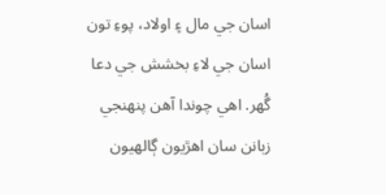اسان جي مال ۽ اولاد، پوءِ تون اسان جي لاءِ بخشش جي دعا گُهر. اهي چوندا آهن پنهنجي زبانن سان اهڙيون ڳالهيون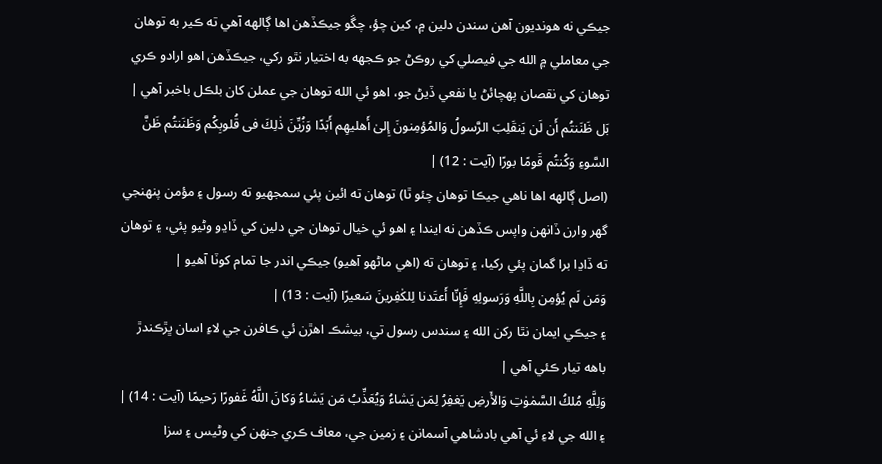جيڪي نه هونديون آهن سندن دلين ۾، کين چؤ، چڱو جيڪڏهن اها ڳالهه آهي ته ڪير به توهان جي معاملي ۾ الله جي فيصلي کي روڪڻ جو ڪجهه به اختيار نٿو رکي، جيڪڏهن اهو ارادو ڪري توهان کي نقصان پهچائڻ يا نفعي ڏيڻ جو، اهو ئي الله توهان جي عملن کان بلڪل باخبر آهي |
بَل ظَنَنتُم أَن لَن يَنقَلِبَ الرَّسولُ وَالمُؤمِنونَ إِلىٰ أَهليهِم أَبَدًا وَزُيِّنَ ذٰلِكَ فى قُلوبِكُم وَظَنَنتُم ظَنَّ السَّوءِ وَكُنتُم قَومًا بورًا (آيت : 12) |
(اصل ڳالهه اها ناهي جيڪا توهان چئو ٿا) توهان ته ائين پئي سمجهيو ته رسول ۽ مؤمن پنهنجي گهر وارن ڏانهن واپس ڪڏهن نه ايندا ۽ اهو ئي خيال توهان جي دلين کي ڏاڍو وڻيو پئي، ۽ توهان ته ڏاڍا برا گمان پئي رکيا، ۽ توهان ته (اهي ماڻهو آهيو) جيڪي اندر جا تمام کوٽا آهيو |
وَمَن لَم يُؤمِن بِاللَّهِ وَرَسولِهِ فَإِنّا أَعتَدنا لِلكٰفِرينَ سَعيرًا (آيت : 13) |
۽ جيڪي ايمان نٿا رکن الله ۽ سندس رسول تي، بيشڪ اهڙن ئي ڪافرن جي لاءِ اسان ڀڙڪندڙ باهه تيار ڪئي آهي |
وَلِلَّهِ مُلكُ السَّمٰوٰتِ وَالأَرضِ يَغفِرُ لِمَن يَشاءُ وَيُعَذِّبُ مَن يَشاءُ وَكانَ اللَّهُ غَفورًا رَحيمًا (آيت : 14) |
۽ الله جي لاءِ ئي آهي بادشاهي آسمانن ۽ زمين جي، معاف ڪري جنهن کي وڻيس ۽ سزا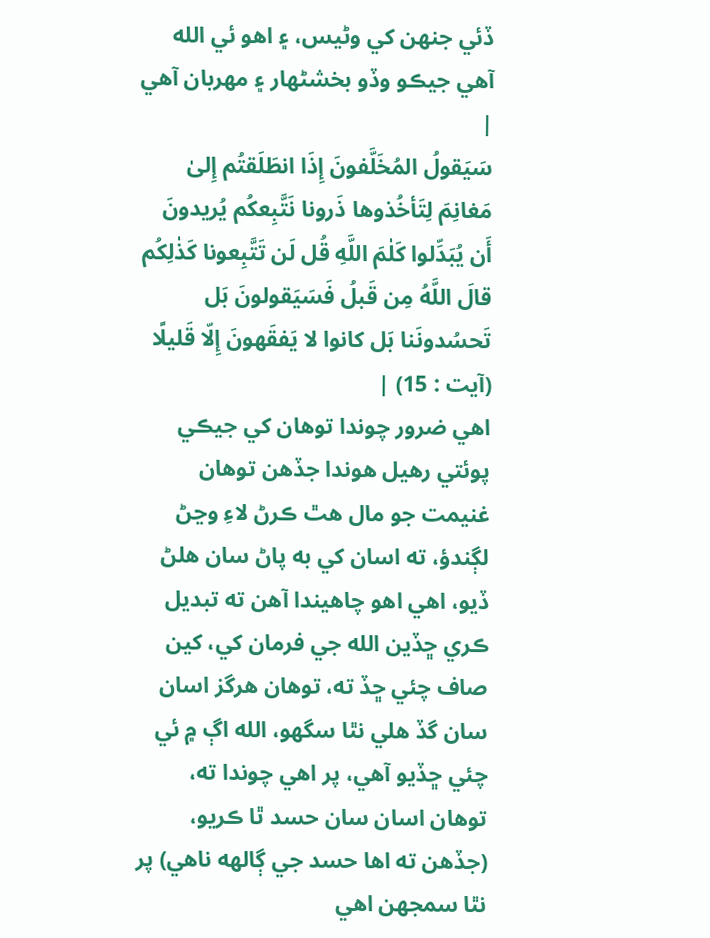ڏئي جنهن کي وڻيس، ۽ اهو ئي الله آهي جيڪو وڏو بخشڻهار ۽ مهربان آهي |
سَيَقولُ المُخَلَّفونَ إِذَا انطَلَقتُم إِلىٰ مَغانِمَ لِتَأخُذوها ذَرونا نَتَّبِعكُم يُريدونَ أَن يُبَدِّلوا كَلٰمَ اللَّهِ قُل لَن تَتَّبِعونا كَذٰلِكُم قالَ اللَّهُ مِن قَبلُ فَسَيَقولونَ بَل تَحسُدونَنا بَل كانوا لا يَفقَهونَ إِلّا قَليلًا (آيت : 15) |
اهي ضرور چوندا توهان کي جيڪي پوئتي رهيل هوندا جڏهن توهان غنيمت جو مال هٿ ڪرڻ لاءِ وڃڻ لڳندؤ، ته اسان کي به پاڻ سان هلڻ ڏيو، اهي اهو چاهيندا آهن ته تبديل ڪري ڇڏين الله جي فرمان کي، کين صاف چئي ڇڏ ته، توهان هرگز اسان سان گڏ هلي نٿا سگهو، الله اڳ ۾ ئي چئي ڇڏيو آهي، پر اهي چوندا ته، توهان اسان سان حسد ٿا ڪريو، (جڏهن ته اها حسد جي ڳالهه ناهي) پر نٿا سمجهن اهي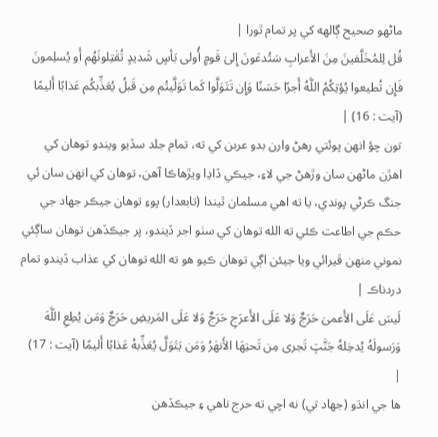ماڻهو صحيح ڳالهه کي پر تمام ٿورا |
قُل لِلمُخَلَّفينَ مِنَ الأَعرابِ سَتُدعَونَ إِلىٰ قَومٍ أُولى بَأسٍ شَديدٍ تُقٰتِلونَهُم أَو يُسلِمونَ فَإِن تُطيعوا يُؤتِكُمُ اللَّهُ أَجرًا حَسَنًا وَإِن تَتَوَلَّوا كَما تَوَلَّيتُم مِن قَبلُ يُعَذِّبكُم عَذابًا أَليمًا (آيت : 16) |
تون چؤ انهن پوئتي رهڻ وارن بدو عربن کي ته، تمام جلد سڏيو ويندو توهان کي اهڙن ماڻهن سان وڙهڻ جي لاءِ، جيڪي ڏاڍا ويڙهاڪا آهن، توهان کي انهن سان ئي جنگ ڪرڻي پوندي، يا ته اهي مسلمان ٿيندا (تابعدار) پوءِ توهان جيڪر جهاد جي حڪم جي اطاعت ڪئي ته الله توهان کي سٺو اجر ڏيندو، پر جيڪڏهن توهان ساڳئي نموني منهن ڦيرائي ويا جيئن اڳي توهان ڪيو هو ته الله توهان کي عذاب ڏيندو تمام دردناڪ |
لَيسَ عَلَى الأَعمىٰ حَرَجٌ وَلا عَلَى الأَعرَجِ حَرَجٌ وَلا عَلَى المَريضِ حَرَجٌ وَمَن يُطِعِ اللَّهَ وَرَسولَهُ يُدخِلهُ جَنّٰتٍ تَجرى مِن تَحتِهَا الأَنهٰرُ وَمَن يَتَوَلَّ يُعَذِّبهُ عَذابًا أَليمًا (آيت : 17) |
ها جي انڌو (جهاد تي) نه اچي ته حرج ناهي ۽ جيڪڏهن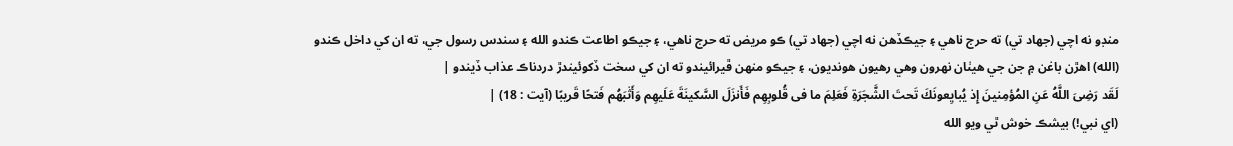منڊو نه اچي (جهاد تي) ته حرج ناهي ۽ جيڪڏهن نه اچي (جهاد تي) ڪو مريض ته حرج ناهي، ۽ جيڪو اطاعت ڪندو الله ۽ سندس رسول جي، ته ان کي داخل ڪندو (الله) اهڙن باغن ۾ جن جي هيٺان نهرون وهي رهيون هونديون، ۽ جيڪو منهن ڦيرائيندو ته ان کي سخت ڏکوئيندڙ دردناڪ عذاب ڏيندو |
لَقَد رَضِىَ اللَّهُ عَنِ المُؤمِنينَ إِذ يُبايِعونَكَ تَحتَ الشَّجَرَةِ فَعَلِمَ ما فى قُلوبِهِم فَأَنزَلَ السَّكينَةَ عَلَيهِم وَأَثٰبَهُم فَتحًا قَريبًا (آيت : 18) |
(اي نبي!) بيشڪ خوش ٿي ويو الله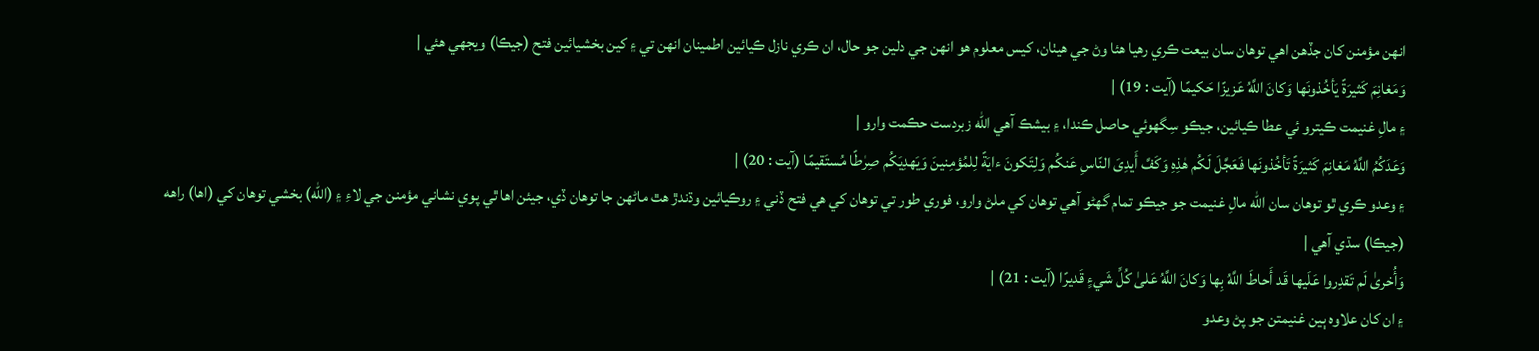انهن مؤمنن کان جڏهن اهي توهان سان بيعت ڪري رهيا هئا وڻ جي هيٺان، کيس معلوم هو انهن جي دلين جو حال، ان ڪري نازل ڪيائين اطمينان انهن تي ۽ کين بخشيائين فتح (جيڪا) ويجهي هئي |
وَمَغانِمَ كَثيرَةً يَأخُذونَها وَكانَ اللَّهُ عَزيزًا حَكيمًا (آيت : 19) |
۽ مالِ غنيمت ڪيترو ئي عطا ڪيائين، جيڪو سِگهوئي حاصل ڪندا، ۽ بيشڪ آهي الله زبردست حڪمت وارو |
وَعَدَكُمُ اللَّهُ مَغانِمَ كَثيرَةً تَأخُذونَها فَعَجَّلَ لَكُم هٰذِهِ وَكَفَّ أَيدِىَ النّاسِ عَنكُم وَلِتَكونَ ءايَةً لِلمُؤمِنينَ وَيَهدِيَكُم صِرٰطًا مُستَقيمًا (آيت : 20) |
۽ وعدو ڪري ٿو توهان سان الله مالِ غنيمت جو جيڪو تمام گهڻو آهي توهان کي ملڻ وارو، فوري طور تي توهان کي هي فتح ڏني ۽ روڪيائين وڌندڙ هٿ ماڻهن جا توهان ڏي، جيئن اها ٿي پوي نشاني مؤمنن جي لاءِ ۽ (الله) بخشي توهان کي (اها) راهه (جيڪا) سڌي آهي |
وَأُخرىٰ لَم تَقدِروا عَلَيها قَد أَحاطَ اللَّهُ بِها وَكانَ اللَّهُ عَلىٰ كُلِّ شَيءٍ قَديرًا (آيت : 21) |
۽ ان کان علاوه ٻين غنيمتن جو پڻ وعدو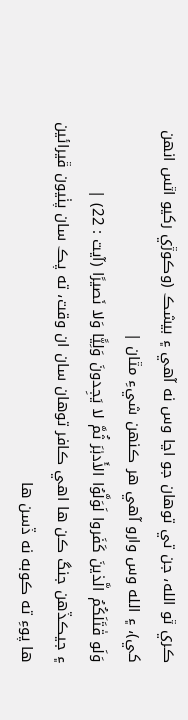ڪري ٿو الله، جن تي توهان جو اڃا وس نه آهي ۽ بيشڪ (وڪوڙي رکيو اٿس انهن کي)، ۽ الله وس وارو آهي هر ڪنهن شيءِ مٿان |
وَلَو قٰتَلَكُمُ الَّذينَ كَفَروا لَوَلَّوُا الأَدبٰرَ ثُمَّ لا يَجِدونَ وَلِيًّا وَلا نَصيرًا (آيت : 22) |
۽ جيڪڏهن جنگ ڪن ها اهي ڪافر توهان سان ان وقت، ته پڪ سان پٺيون ڦيرائين ها پوءِ ته ڪوبه نه ڏسن ها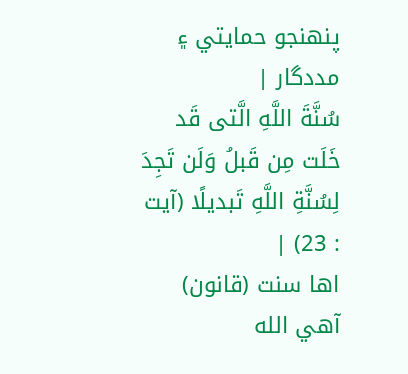پنهنجو حمايتي ۽ مددگار |
سُنَّةَ اللَّهِ الَّتى قَد خَلَت مِن قَبلُ وَلَن تَجِدَ لِسُنَّةِ اللَّهِ تَبديلًا (آيت : 23) |
اها سنت (قانون) آهي الله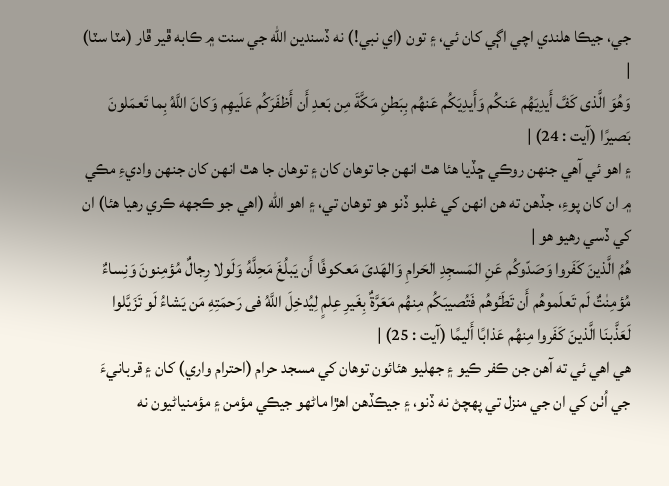جي، جيڪا هلندي اچي اڳي کان ئي، ۽ تون (اي نبي!) نه ڏسندين الله جي سنت ۾ ڪابه ڦير ڦار (مٽا سٽا) |
وَهُوَ الَّذى كَفَّ أَيدِيَهُم عَنكُم وَأَيدِيَكُم عَنهُم بِبَطنِ مَكَّةَ مِن بَعدِ أَن أَظفَرَكُم عَلَيهِم وَكانَ اللَّهُ بِما تَعمَلونَ بَصيرًا (آيت : 24) |
۽ اهو ئي آهي جنهن روڪي ڇڏيا هئا هٿ انهن جا توهان کان ۽ توهان جا هٿ انهن کان جنهن واديءِ مڪي ۾ ان کان پوءِ، جڏهن ته هن انهن کي غلبو ڏنو هو توهان تي، ۽ اهو الله (اهي جو ڪجهه ڪري رهيا هئا) ان کي ڏسي رهيو هو |
هُمُ الَّذينَ كَفَروا وَصَدّوكُم عَنِ المَسجِدِ الحَرامِ وَالهَدىَ مَعكوفًا أَن يَبلُغَ مَحِلَّهُ وَلَولا رِجالٌ مُؤمِنونَ وَنِساءٌ مُؤمِنٰتٌ لَم تَعلَموهُم أَن تَطَـٔوهُم فَتُصيبَكُم مِنهُم مَعَرَّةٌ بِغَيرِ عِلمٍ لِيُدخِلَ اللَّهُ فى رَحمَتِهِ مَن يَشاءُ لَو تَزَيَّلوا لَعَذَّبنَا الَّذينَ كَفَروا مِنهُم عَذابًا أَليمًا (آيت : 25) |
هي اهي ئي ته آهن جن ڪفر ڪيو ۽ جهليو هئائون توهان کي مسجد حرام (احترام واري) کان ۽ قربانيءَ جي اُٺن کي ان جي منزل تي پهچڻ نه ڏنو، ۽ جيڪڏهن اهڙا ماڻهو جيڪي مؤمن ۽ مؤمنياڻيون نه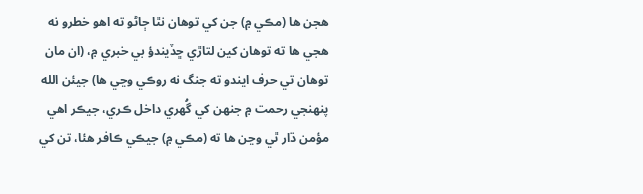هجن ها (مڪي ۾) جن کي توهان نٿا ڄاڻو ته اهو خطرو نه هجي ها ته توهان کين لتاڙي ڇڏيندؤ بي خبري ۾، (ان مان توهان تي حرف ايندو ته جنگ نه روڪي وڃي ها) جيئن الله پنهنجي رحمت ۾ جنهن کي گُهري داخل ڪري، جيڪر اهي مؤمن ڌار ٿي وڃن ها ته (مڪي ۾) جيڪي ڪافر هئا، تن کي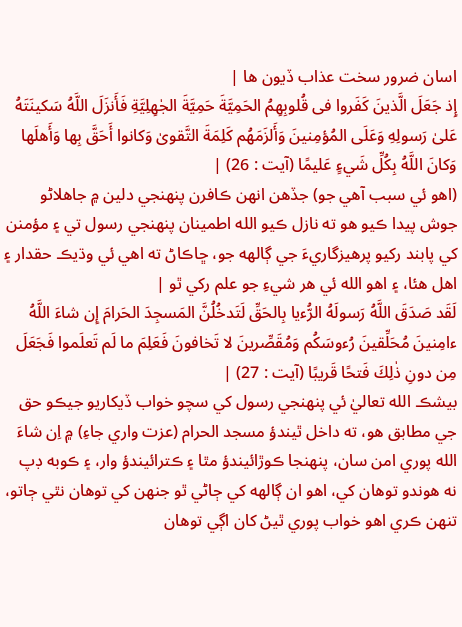اسان ضرور سخت عذاب ڏيون ها |
إِذ جَعَلَ الَّذينَ كَفَروا فى قُلوبِهِمُ الحَمِيَّةَ حَمِيَّةَ الجٰهِلِيَّةِ فَأَنزَلَ اللَّهُ سَكينَتَهُ عَلىٰ رَسولِهِ وَعَلَى المُؤمِنينَ وَأَلزَمَهُم كَلِمَةَ التَّقوىٰ وَكانوا أَحَقَّ بِها وَأَهلَها وَكانَ اللَّهُ بِكُلِّ شَيءٍ عَليمًا (آيت : 26) |
(اهو ئي سبب آهي جو) جڏهن انهن ڪافرن پنهنجي دلين ۾ جاهلاڻو جوش پيدا ڪيو هو ته نازل ڪيو الله اطمينان پنهنجي رسول تي ۽ مؤمنن کي پابند رکيو پرهيزگاريءَ جي ڳالهه جو، ڇاڪاڻ ته اهي ئي وڌيڪ حقدار ۽ اهل هئا، ۽ اهو الله ئي هر شيءِ جو علم رکي ٿو |
لَقَد صَدَقَ اللَّهُ رَسولَهُ الرُّءيا بِالحَقِّ لَتَدخُلُنَّ المَسجِدَ الحَرامَ إِن شاءَ اللَّهُ ءامِنينَ مُحَلِّقينَ رُءوسَكُم وَمُقَصِّرينَ لا تَخافونَ فَعَلِمَ ما لَم تَعلَموا فَجَعَلَ مِن دونِ ذٰلِكَ فَتحًا قَريبًا (آيت : 27) |
بيشڪ الله تعاليٰ ئي پنهنجي رسول کي سچو خواب ڏيکاريو جيڪو حق جي مطابق هو، ته داخل ٿيندؤ مسجد الحرام (عزت واري جاءِ) ۾ اِن شاءَ الله پوري امن سان، پنهنجا ڪوڙائيندؤ مٿا ۽ ڪترائيندؤ وار، ۽ ڪوبه ڊپ نه هوندو توهان کي، اهو ان ڳالهه کي ڄاڻي ٿو جنهن کي توهان نٿي ڄاتو، تنهن ڪري اهو خواب پوري ٿيڻ کان اڳي توهان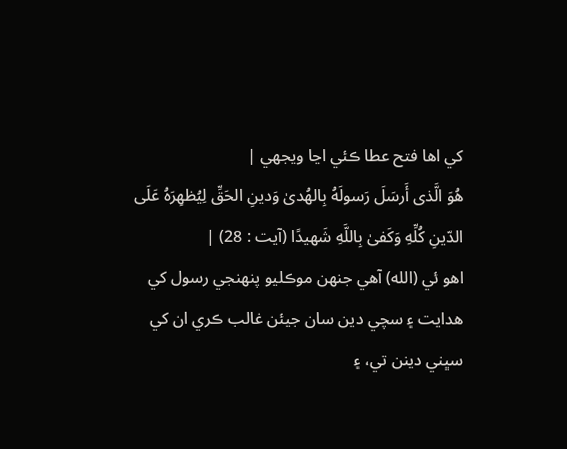کي اها فتح عطا ڪئي اڃا ويجهي |
هُوَ الَّذى أَرسَلَ رَسولَهُ بِالهُدىٰ وَدينِ الحَقِّ لِيُظهِرَهُ عَلَى الدّينِ كُلِّهِ وَكَفىٰ بِاللَّهِ شَهيدًا (آيت : 28) |
اهو ئي (الله) آهي جنهن موڪليو پنهنجي رسول کي هدايت ۽ سچي دين سان جيئن غالب ڪري ان کي سڀني دينن تي، ۽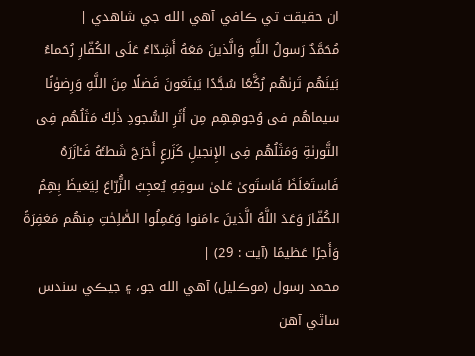ان حقيقت تي ڪافي آهي الله جي شاهدي |
مُحَمَّدٌ رَسولُ اللَّهِ وَالَّذينَ مَعَهُ أَشِدّاءُ عَلَى الكُفّارِ رُحَماءُ بَينَهُم تَرىٰهُم رُكَّعًا سُجَّدًا يَبتَغونَ فَضلًا مِنَ اللَّهِ وَرِضوٰنًا سيماهُم فى وُجوهِهِم مِن أَثَرِ السُّجودِ ذٰلِكَ مَثَلُهُم فِى التَّورىٰةِ وَمَثَلُهُم فِى الإِنجيلِ كَزَرعٍ أَخرَجَ شَطـَٔهُ فَـٔازَرَهُ فَاستَغلَظَ فَاستَوىٰ عَلىٰ سوقِهِ يُعجِبُ الزُّرّاعَ لِيَغيظَ بِهِمُ الكُفّارَ وَعَدَ اللَّهُ الَّذينَ ءامَنوا وَعَمِلُوا الصّٰلِحٰتِ مِنهُم مَغفِرَةً وَأَجرًا عَظيمًا (آيت : 29) |
محمد رسول (موڪليل) آهي الله جو، ۽ جيڪي سندس ساٿي آهن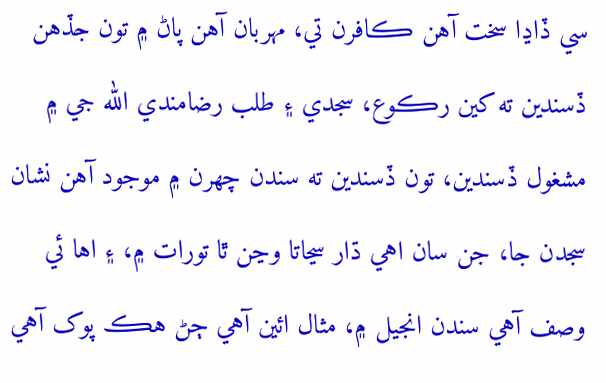سي ڏاڍا سخت آهن ڪافرن تي، مهربان آهن پاڻ ۾ تون جڏهن ڏسندين ته کين رڪوع، سجدي ۽ طلب رضامندي الله جي ۾ مشغول ڏسندين، تون ڏسندين ته سندن چهرن ۾ موجود آهن نشان سجدن جا، جن سان اهي ڌار سڃاتا وڃن ٿا تورات ۾، ۽ اها ئي وصف آهي سندن انجيل ۾، مثال ائين آهي ڄڻ هڪ پوک آهي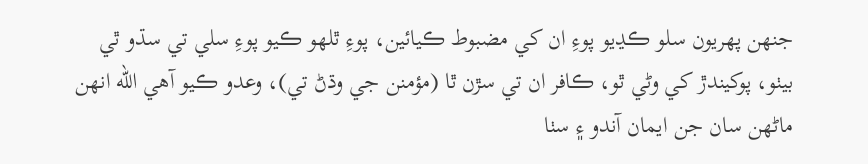جنهن پهريون سلو ڪڍيو پوءِ ان کي مضبوط ڪيائين، پوءِ ٿلهو ڪيو پوءِ سلي تي سڌو ٿي بيٺو، پوکيندڙ کي وڻي ٿو، ڪافر ان تي سڙن ٿا (مؤمنن جي وڌڻ تي)، وعدو ڪيو آهي الله انهن ماڻهن سان جن ايمان آندو ۽ سٺا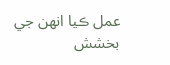عمل ڪيا انهن جي بخشش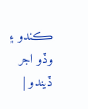ڪندو ۽ وڏو اجر ڏيندو |